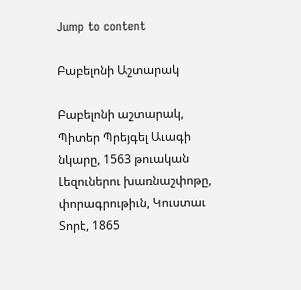Jump to content

Բաբելոնի Աշտարակ

Բաբելոնի աշտարակ, Պիտեր Պրեյգել Աւագի նկարը, 1563 թուական
Լեզուներու խառնաշփոթը, փորագրութիւն, Կուստաւ Տորէ, 1865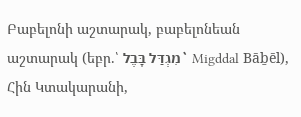Բաբելոնի աշտարակ, բաբելոնեան աշտարակ (եբր.՝ מִגְדַּל בָּבֶל` Migddal Bāḇēl), Հին Կտակարանի,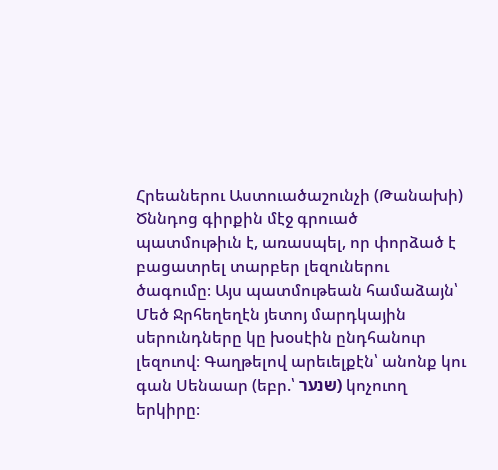Հրեաներու Աստուածաշունչի (Թանախի) Ծննդոց գիրքին մէջ գրուած պատմութիւն է, առասպել, որ փորձած է բացատրել տարբեր լեզուներու ծագումը։ Այս պատմութեան համաձայն՝ Մեծ Ջրհեղեղէն յետոյ մարդկային սերունդները կը խօսէին ընդհանուր լեզուով։ Գաղթելով արեւելքէն՝ անոնք կու գան Սենաար (եբր.՝ שנער) կոչուող երկիրը։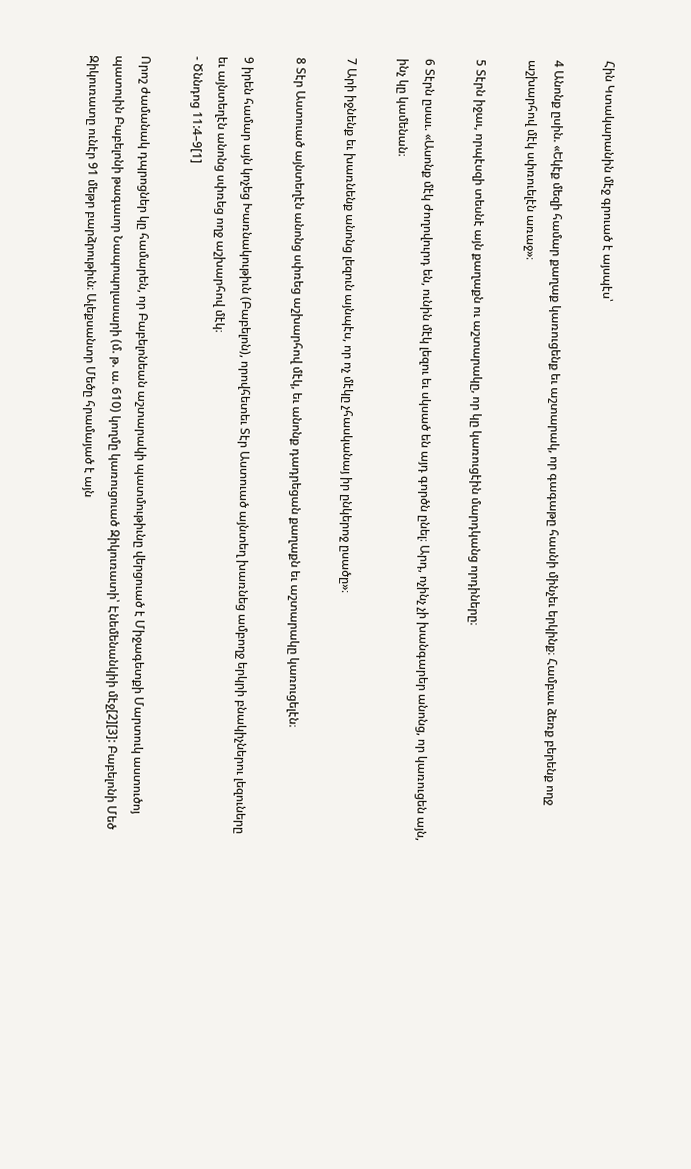Հին Կտակարանին մէջ գրուած է այսպէս՝

4 Անոնք ըսին. «Եկէք մեզի համար քաղաք կառուցենք եւ աշտարակ, որ գագաթը հասնի մինչեւ երկինք։ Համբաւ ձեռք բերենք ողջ աշխարհով մէկ սփռուելէն առաջ»։

5 Տէրն իջաւ, որպէսզի տեսնէ այն քաղաքն ու աշտարակը, որ կը կառուցէին մարդկանց որդիները։

6 Տէրն ըսաւ. «Ասոնք մէկ ժողովուրդ են, ունին մէկ լեզու եւ սկսած են այդ գործն ընել։ Արդ, ոչինչ չի խանգարեր անոնց, որ կառուցեն այն, ինչ կը կամենան։

7 Արի իջնենք եւ խառնենք անոնց լեզուն այնպէս, որ ոչ մէկը չհասկանայ իր ընկերոջ ըսածը»։

8 Տէր Աստուած այնտեղէն անոնց սփռեց աշխարհով մէկ, եւ անոնք դադրեցան քաղաքն եւ աշտարակը կառուցելէն։

9 իրեն համար այն կոչեց Խառնակութիւն (Բաբելոն), որովհետեւ Տէր Աստուած այնտեղ խառնեց ամբողջ երկրի բնակիչներու լեզուները եւ այնտեղէն անոնց սփռեց ողջ աշխարհով մէկ։
- Ծննդոց 11:4–9[1]

Որոշ ժամանակ դպրոցներ կը համարեն, որ Բաբելոնեան աշտարակի պատմութիւնը վերցուած է Միջագետքի Մարտուկ աստուծոյ պատուին Բաբելոնի թագաւոր Նապոպոլասարի (մ. թ. ա. 610) կողմը կառուցուած Զիկուռատի՝ Էնեմենանկիի մէջ[2][3]: Բաբելոնի Մեծ Զիկուռատը ունէր 91 մեթր բարձրութիւն։ Ալեքսանտր Մեծը հրամայած է այն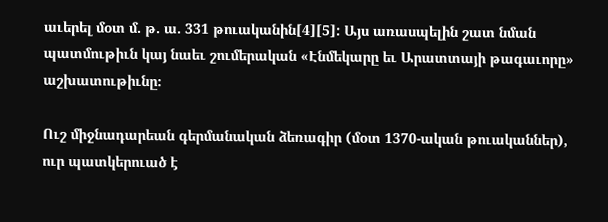աւերել մօտ մ. թ. ա. 331 թուականին[4][5]: Այս առասպելին շատ նման պատմութիւն կայ նաեւ շումերական «Էնմեկարը եւ Արատտայի թագաւորը» աշխատութիւնը։

Ուշ միջնադարեան գերմանական ձեռագիր (մօտ 1370-ական թուականներ), ուր պատկերուած է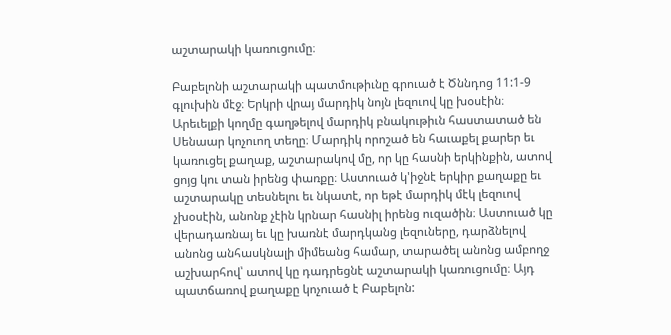աշտարակի կառուցումը։

Բաբելոնի աշտարակի պատմութիւնը գրուած է Ծննդոց 11:1-9 գլուխին մէջ։ Երկրի վրայ մարդիկ նոյն լեզուով կը խօսէին։ Արեւելքի կողմը գաղթելով մարդիկ բնակութիւն հաստատած են Սենաար կոչուող տեղը։ Մարդիկ որոշած են հաւաքել քարեր եւ կառուցել քաղաք, աշտարակով մը, որ կը հասնի երկինքին, ատով ցոյց կու տան իրենց փառքը։ Աստուած կ'իջնէ երկիր քաղաքը եւ աշտարակը տեսնելու եւ նկատէ, որ եթէ մարդիկ մէկ լեզուով չխօսէին, անոնք չէին կրնար հասնիլ իրենց ուզածին։ Աստուած կը վերադառնայ եւ կը խառնէ մարդկանց լեզուները, դարձնելով անոնց անհասկնալի միմեանց համար, տարածել անոնց ամբողջ աշխարհով՝ ատով կը դադրեցնէ աշտարակի կառուցումը։ Այդ պատճառով քաղաքը կոչուած է Բաբելոն: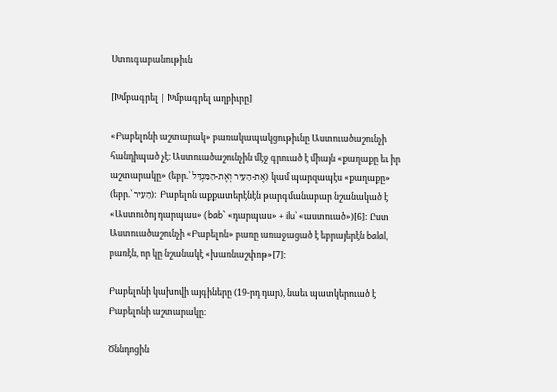Ստուգաբանութիւն

[Խմբագրել | Խմբագրել աղբիւրը]

«Բաբելոնի աշտարակ» բառակապակցութիւնը Աստուածաշունչի հանդիպած չէ։ Աստուածաշունչին մէջ գրուած է միայն «քաղաքը եւ իր աշտարակը» (եբր.՝ אֶת-הָעִיר וְאֶת-הַמִּגְדָּל) կամ պարզապէս «քաղաքը» (եբր.՝ הָעִיר): Բաբելոն աքքատերէնէն թարգմանաբար նշանակած է «Աստուծոյ դարպաս» (bab` «դարպաս» + ilu՝ «աստուած»)[6]: Ըստ Աստուածաշունչի «Բաբելոն» բառը առաջացած է եբրայերէն balal, բառէն, որ կը նշանակէ «խառնաշփոթ»[7]:

Բաբելոնի կախովի այգիները (19-րդ դար), նաեւ պատկերուած է Բաբելոնի աշտարակը։

Ծննդոցին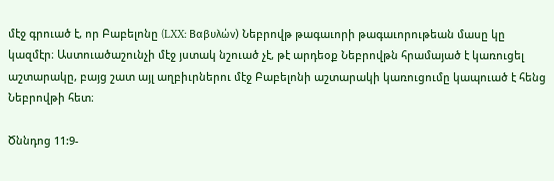մէջ գրուած է, որ Բաբելոնը (LXX: Βαβυλών) Նեբրովթ թագաւորի թագաւորութեան մասը կը կազմէր։ Աստուածաշունչի մէջ յստակ նշուած չէ, թէ արդեօք Նեբրովթն հրամայած է կառուցել աշտարակը, բայց շատ այլ աղբիւրներու մէջ Բաբելոնի աշտարակի կառուցումը կապուած է հենց Նեբրովթի հետ։

Ծննդոց 11:9-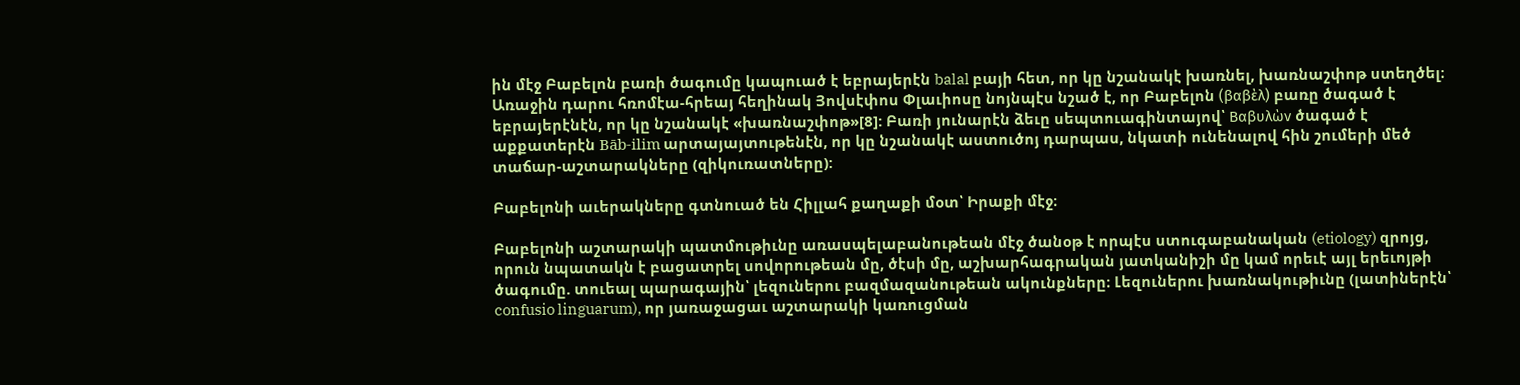ին մէջ Բաբելոն բառի ծագումը կապուած է եբրայերէն balal բայի հետ, որ կը նշանակէ խառնել, խառնաշփոթ ստեղծել։ Առաջին դարու հռոմէա-հրեայ հեղինակ Յովսէփոս Փլաւիոսը նոյնպէս նշած է, որ Բաբելոն (βαβὲλ) բառը ծագած է եբրայերէնէն, որ կը նշանակէ «խառնաշփոթ»[8]: Բառի յունարէն ձեւը սեպտուագինտայով՝ Βαβυλὼν ծագած է աքքատերէն Bāb-ilim արտայայտութենէն, որ կը նշանակէ աստուծոյ դարպաս, նկատի ունենալով հին շումերի մեծ տաճար-աշտարակները (զիկուռատները):

Բաբելոնի աւերակները գտնուած են Հիլլահ քաղաքի մօտ՝ Իրաքի մէջ։

Բաբելոնի աշտարակի պատմութիւնը առասպելաբանութեան մէջ ծանօթ է որպէս ստուգաբանական (etiology) զրոյց, որուն նպատակն է բացատրել սովորութեան մը, ծէսի մը, աշխարհագրական յատկանիշի մը կամ որեւէ այլ երեւոյթի ծագումը. տուեալ պարագային՝ լեզուներու բազմազանութեան ակունքները։ Լեզուներու խառնակութիւնը (լատիներէն՝ confusio linguarum), որ յառաջացաւ աշտարակի կառուցման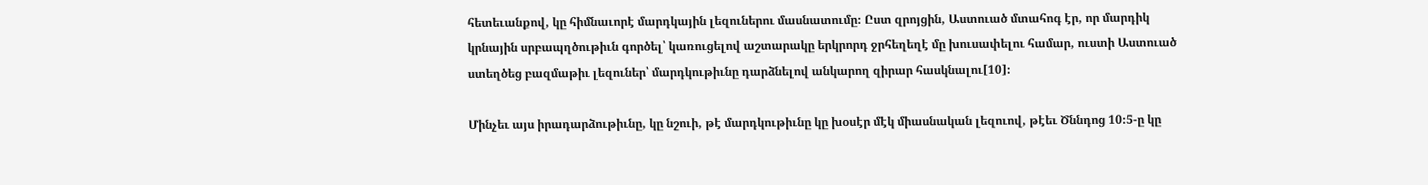հետեւանքով, կը հիմնաւորէ մարդկային լեզուներու մասնատումը։ Ըստ զրոյցին, Աստուած մտահոգ էր, որ մարդիկ կրնային սրբապղծութիւն գործել՝ կառուցելով աշտարակը երկրորդ ջրհեղեղէ մը խուսափելու համար, ուստի Աստուած ստեղծեց բազմաթիւ լեզուներ՝ մարդկութիւնը դարձնելով անկարող զիրար հասկնալու[10]։

Մինչեւ այս իրադարձութիւնը, կը նշուի, թէ մարդկութիւնը կը խօսէր մէկ միասնական լեզուով, թէեւ Ծննդոց 10։5-ը կը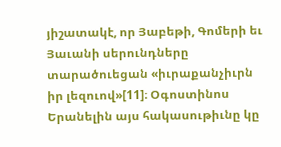յիշատակէ, որ Յաբեթի, Գոմերի եւ Յաւանի սերունդները տարածուեցան «իւրաքանչիւրն իր լեզուով»[11]։ Օգոստինոս Երանելին այս հակասութիւնը կը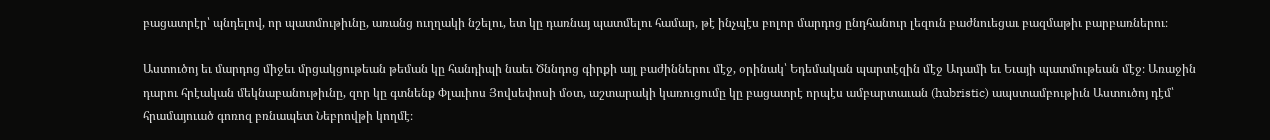բացատրէր՝ պնդելով, որ պատմութիւնը, առանց ուղղակի նշելու, ետ կը դառնայ պատմելու համար, թէ ինչպէս բոլոր մարդոց ընդհանուր լեզուն բաժնուեցաւ բազմաթիւ բարբառներու։

Աստուծոյ եւ մարդոց միջեւ մրցակցութեան թեման կը հանդիպի նաեւ Ծննդոց գիրքի այլ բաժիններու մէջ, օրինակ՝ Եդեմական պարտէզին մէջ Ադամի եւ Եւայի պատմութեան մէջ։ Առաջին դարու հրէական մեկնաբանութիւնը, զոր կը գտնենք Փլաւիոս Յովսեփոսի մօտ, աշտարակի կառուցումը կը բացատրէ որպէս ամբարտաւան (hubristic) ապստամբութիւն Աստուծոյ դէմ՝ հրամայուած գոռոզ բռնապետ Նեբրովթի կողմէ։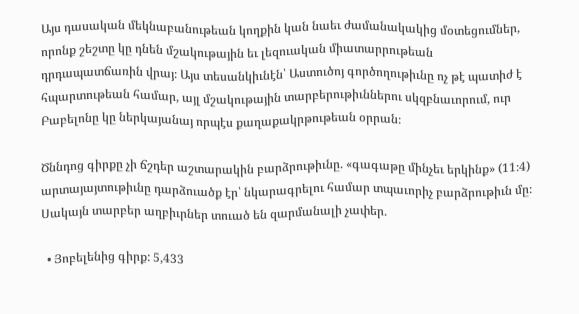Այս դասական մեկնաբանութեան կողքին կան նաեւ ժամանակակից մօտեցումներ, որոնք շեշտը կը դնեն մշակութային եւ լեզուական միատարրութեան դրդապատճառին վրայ։ Այս տեսանկիւնէն՝ Աստուծոյ գործողութիւնը ոչ թէ պատիժ է հպարտութեան համար, այլ մշակութային տարբերութիւններու սկզբնաւորում, ուր Բաբելոնը կը ներկայանայ որպէս քաղաքակրթութեան օրրան։

Ծննդոց գիրքը չի ճշդեր աշտարակին բարձրութիւնը. «գագաթը մինչեւ երկինք» (11։4) արտայայտութիւնը դարձուածք էր՝ նկարագրելու համար տպաւորիչ բարձրութիւն մը։ Սակայն տարբեր աղբիւրներ տուած են զարմանալի չափեր.

  • Յոբելենից գիրք: 5,433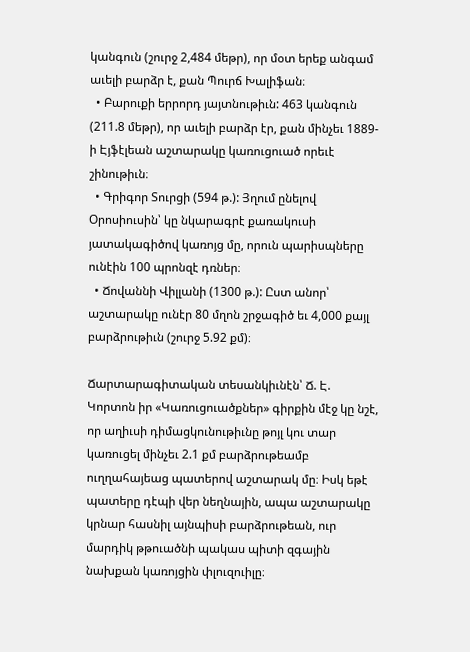կանգուն (շուրջ 2,484 մեթր), որ մօտ երեք անգամ աւելի բարձր է, քան Պուրճ Խալիֆան։
  • Բարուքի երրորդ յայտնութիւն: 463 կանգուն (211.8 մեթր), որ աւելի բարձր էր, քան մինչեւ 1889-ի Էյֆէլեան աշտարակը կառուցուած որեւէ շինութիւն։
  • Գրիգոր Տուրցի (594 թ.): Յղում ընելով Օրոսիուսին՝ կը նկարագրէ քառակուսի յատակագիծով կառոյց մը, որուն պարիսպները ունէին 100 պրոնզէ դռներ։
  • Ճովաննի Վիլլանի (1300 թ.): Ըստ անոր՝ աշտարակը ունէր 80 մղոն շրջագիծ եւ 4,000 քայլ բարձրութիւն (շուրջ 5.92 քմ)։

Ճարտարագիտական տեսանկիւնէն՝ Ճ. Է. Կորտոն իր «Կառուցուածքներ» գիրքին մէջ կը նշէ, որ աղիւսի դիմացկունութիւնը թոյլ կու տար կառուցել մինչեւ 2.1 քմ բարձրութեամբ ուղղահայեաց պատերով աշտարակ մը։ Իսկ եթէ պատերը դէպի վեր նեղնային, ապա աշտարակը կրնար հասնիլ այնպիսի բարձրութեան, ուր մարդիկ թթուածնի պակաս պիտի զգային նախքան կառոյցին փլուզուիլը։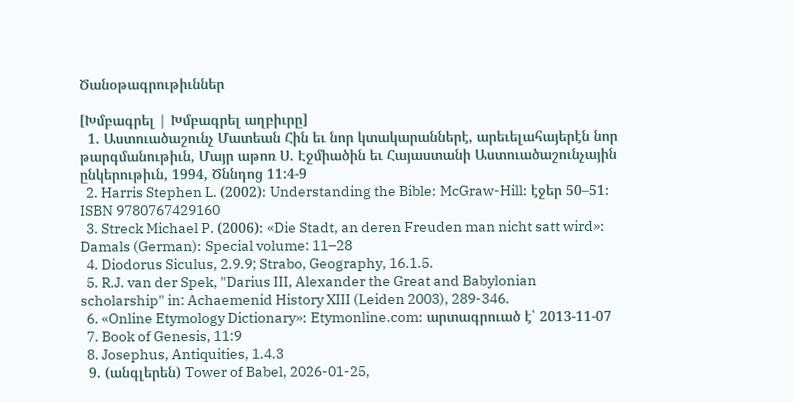Ծանօթագրութիւններ

[Խմբագրել | Խմբագրել աղբիւրը]
  1. Աստուածաշունչ Մատեան Հին եւ նոր կտակարաններէ, արեւելահայերէն նոր թարգմանութիւն, Մայր աթոռ Ս. Էջմիածին եւ Հայաստանի Աստուածաշունչային ընկերութիւն, 1994, Ծննդոց 11:4-9
  2. Harris Stephen L. (2002)։ Understanding the Bible։ McGraw-Hill։ էջեր 50–51։ ISBN 9780767429160
  3. Streck Michael P. (2006)։ «Die Stadt, an deren Freuden man nicht satt wird»։ Damals (German)։ Special volume: 11–28
  4. Diodorus Siculus, 2.9.9; Strabo, Geography, 16.1.5.
  5. R.J. van der Spek, "Darius III, Alexander the Great and Babylonian scholarship" in: Achaemenid History XIII (Leiden 2003), 289-346.
  6. «Online Etymology Dictionary»։ Etymonline.com։ արտագրուած է՝ 2013-11-07
  7. Book of Genesis, 11:9
  8. Josephus, Antiquities, 1.4.3
  9. (անգլերեն) Tower of Babel, 2026-01-25,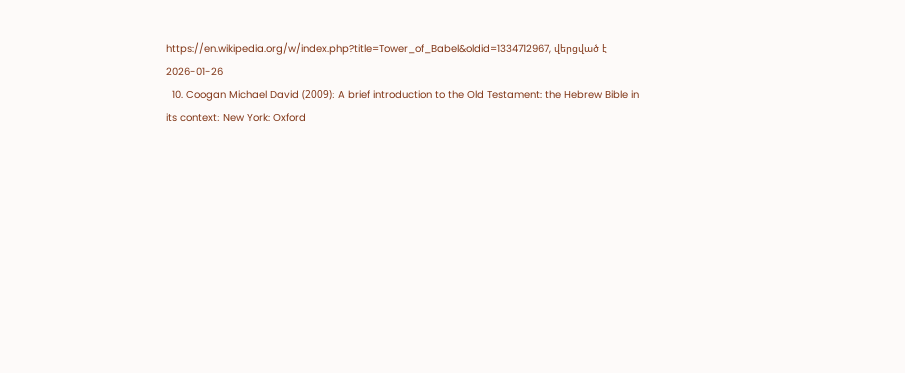https://en.wikipedia.org/w/index.php?title=Tower_of_Babel&oldid=1334712967, վերցված է 2026-01-26
  10. Coogan Michael David (2009)։ A brief introduction to the Old Testament: the Hebrew Bible in its context։ New York: Oxford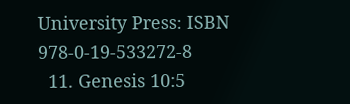University Press։ ISBN 978-0-19-533272-8
  11. Genesis 10:5